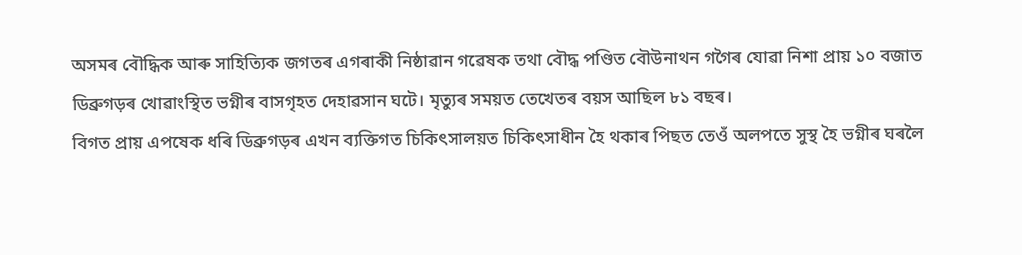অসমৰ বৌদ্ধিক আৰু সাহিত্যিক জগতৰ এগৰাকী নিষ্ঠাৱান গৱেষক তথা বৌদ্ধ পণ্ডিত বৌউনাথন গগৈৰ যোৱা নিশা প্ৰায় ১০ বজাত ডিব্ৰুগড়ৰ খোৱাংস্থিত ভগ্নীৰ বাসগৃহত দেহাৱসান ঘটে। মৃত্যুৰ সময়ত তেখেতৰ বয়স আছিল ৮১ বছৰ।
বিগত প্ৰায় এপষেক ধৰি ডিব্ৰুগড়ৰ এখন ব্যক্তিগত চিকিৎসালয়ত চিকিৎসাধীন হৈ থকাৰ পিছত তেওঁ অলপতে সুস্থ হৈ ভগ্নীৰ ঘৰলৈ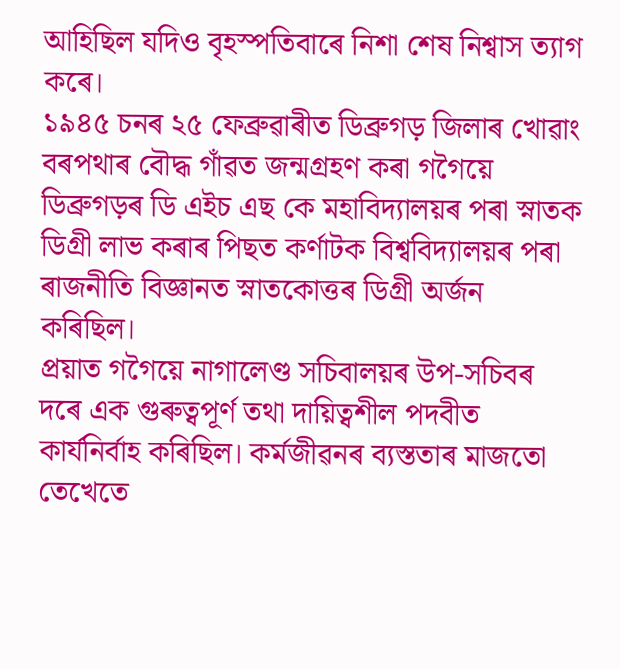আহিছিল যদিও বৃহস্পতিবাৰে নিশা শেষ নিশ্বাস ত্যাগ কৰে।
১৯৪৫ চনৰ ২৫ ফেব্ৰুৱাৰীত ডিব্ৰুগড় জিলাৰ খোৱাং বৰপথাৰ বৌদ্ধ গাঁৱত জন্মগ্ৰহণ কৰা গগৈয়ে ডিব্ৰুগড়ৰ ডি এইচ এছ কে মহাবিদ্যালয়ৰ পৰা স্নাতক ডিগ্ৰী লাভ কৰাৰ পিছত কৰ্ণাটক বিশ্ববিদ্যালয়ৰ পৰা ৰাজনীতি বিজ্ঞানত স্নাতকোত্তৰ ডিগ্ৰী অৰ্জন কৰিছিল।
প্ৰয়াত গগৈয়ে নাগালেণ্ড সচিবালয়ৰ উপ-সচিবৰ দৰে এক গুৰুত্বপূৰ্ণ তথা দায়িত্বশীল পদবীত কাৰ্যনিৰ্বাহ কৰিছিল। কৰ্মজীৱনৰ ব্যস্ততাৰ মাজতো তেখেতে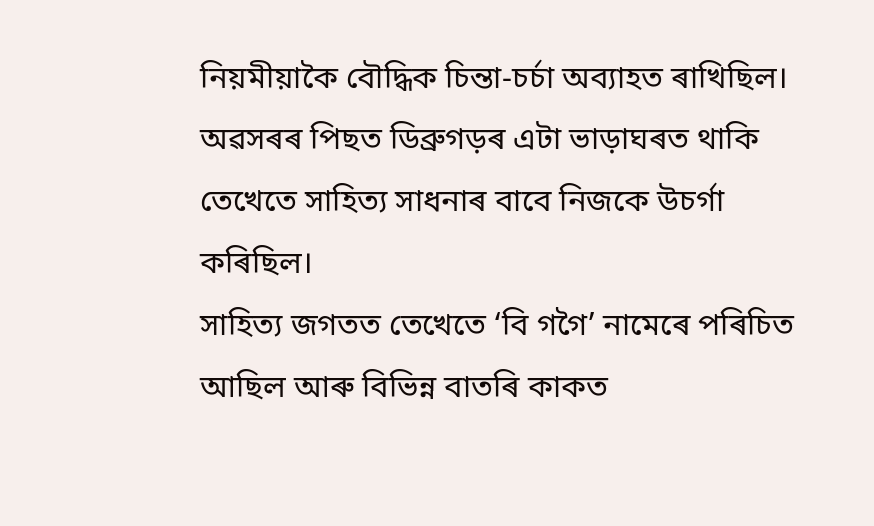নিয়মীয়াকৈ বৌদ্ধিক চিন্তা-চৰ্চা অব্যাহত ৰাখিছিল। অৱসৰৰ পিছত ডিব্ৰুগড়ৰ এটা ভাড়াঘৰত থাকি তেখেতে সাহিত্য সাধনাৰ বাবে নিজকে উচৰ্গা কৰিছিল।
সাহিত্য জগতত তেখেতে ‘বি গগৈ’ নামেৰে পৰিচিত আছিল আৰু বিভিন্ন বাতৰি কাকত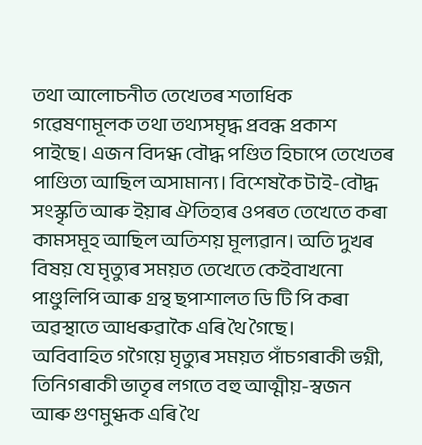তথা আলোচনীত তেখেতৰ শতাধিক গৱেষণামূলক তথা তথ্যসমৃদ্ধ প্ৰবন্ধ প্ৰকাশ পাইছে। এজন বিদগ্ধ বৌদ্ধ পণ্ডিত হিচাপে তেখেতৰ পাণ্ডিত্য আছিল অসামান্য। বিশেষকৈ টাই-বৌদ্ধ সংস্কৃতি আৰু ইয়াৰ ঐতিহ্যৰ ওপৰত তেখেতে কৰা কামসমূহ আছিল অতিশয় মূল্যৱান। অতি দুখৰ বিষয় যে মৃত্যুৰ সময়ত তেখেতে কেইবাখনো পাণ্ডুলিপি আৰু গ্ৰন্থ ছপাশালত ডি টি পি কৰা অৱস্থাতে আধৰুৱাকৈ এৰি থৈ গৈছে।
অবিবাহিত গগৈয়ে মৃত্যুৰ সময়ত পাঁচগৰাকী ভগ্নী, তিনিগৰাকী ভাতৃৰ লগতে বহু আত্মীয়-স্বজন আৰু গুণমুগ্ধক এৰি থৈ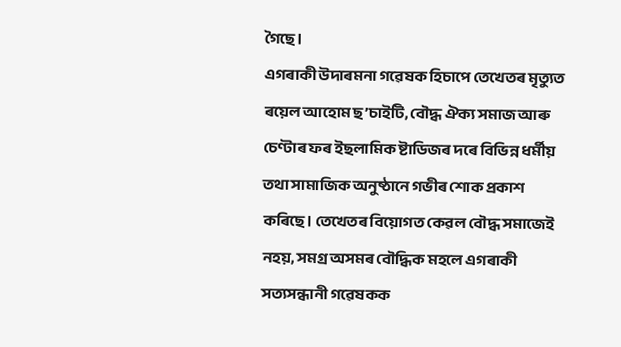গৈছে।
এগৰাকী উদাৰমনা গৱেষক হিচাপে তেখেতৰ মৃত্যুত ৰয়েল আহোম ছ’চাইটি, বৌদ্ধ ঐক্য সমাজ আৰু চেণ্টাৰ ফৰ ইছলামিক ষ্টাডিজৰ দৰে বিভিন্ন ধৰ্মীয় তথা সামাজিক অনুষ্ঠানে গভীৰ শোক প্ৰকাশ কৰিছে। তেখেতৰ বিয়োগত কেৱল বৌদ্ধ সমাজেই নহয়, সমগ্ৰ অসমৰ বৌদ্ধিক মহলে এগৰাকী সত্যসন্ধানী গৱেষকক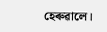হেৰুৱালে।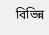বিভিন্ন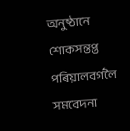অনুষ্ঠানে শোকসন্তপ্ত পৰিয়ালবৰ্গলৈ সমবেদনা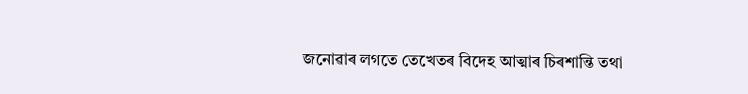জনোৱাৰ লগতে তেখেতৰ বিদেহ আত্মাৰ চিৰশান্তি তথা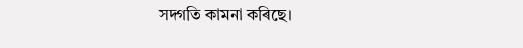সদ্গতি কামনা কৰিছে।